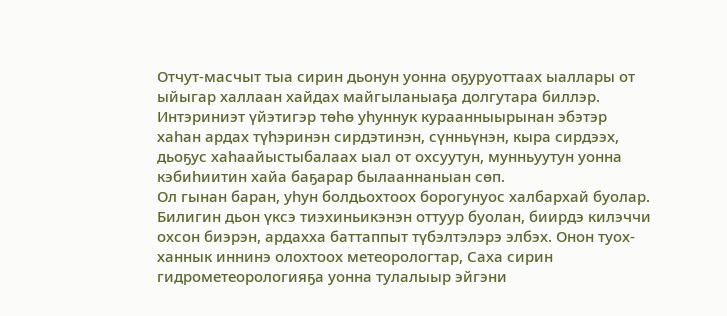Отчут-масчыт тыа сирин дьонун уонна оҕуруоттаах ыаллары от ыйыгар халлаан хайдах майгыланыаҕа долгутара биллэр. Интэриниэт үйэтигэр төһө уһуннук кураанныырынан эбэтэр хаһан ардах түһэринэн сирдэтинэн, сүнньүнэн, кыра сирдээх, дьоҕус хаһаайыстыбалаах ыал от охсуутун, мунньуутун уонна кэбиһиитин хайа баҕарар былааннаныан сөп.
Ол гынан баран, уһун болдьохтоох борогунуос халбархай буолар. Билигин дьон үксэ тиэхиньикэнэн оттуур буолан, биирдэ килэччи охсон биэрэн, ардахха баттаппыт түбэлтэлэрэ элбэх. Онон туох-ханнык иннинэ олохтоох метеорологтар, Саха сирин гидрометеорологияҕа уонна тулалыыр эйгэни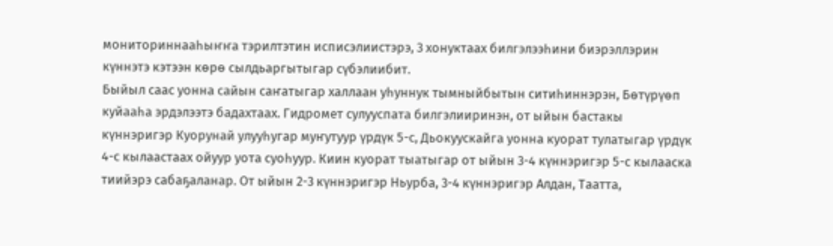мониториннааһыҥҥа тэрилтэтин исписэлиистэрэ, 3 хонуктаах билгэлээһини биэрэллэрин күннэтэ кэтээн көрө сылдьаргытыгар сүбэлиибит.
Быйыл саас уонна сайын саҥатыгар халлаан уһуннук тымныйбытын ситиһиннэрэн, Бөтүрүөп куйааһа эрдэлээтэ бадахтаах. Гидромет сулууспата билгэлииринэн, от ыйын бастакы күннэригэр Куорунай улууһугар муҥутуур үрдүк 5-с, Дьокуускайга уонна куорат тулатыгар үрдүк 4-с кылаастаах ойуур уота суоһуур. Киин куорат тыатыгар от ыйын 3-4 күннэригэр 5-с кылааска тиийэрэ сабаҕаланар. От ыйын 2-3 күннэригэр Ньурба, 3-4 күннэригэр Алдан, Таатта,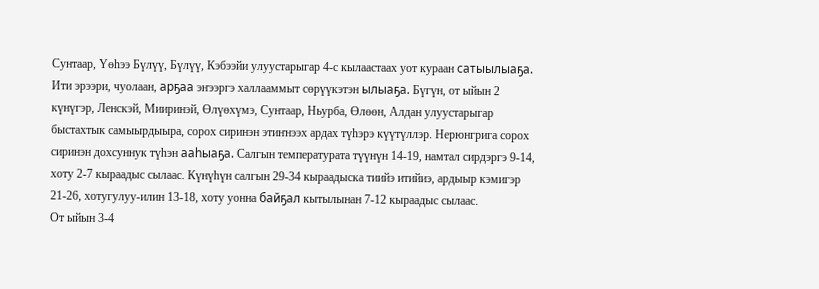Сунтаар, Үөһээ Бүлүү, Бүлүү, Кэбээйи улуустарыгар 4-с кылаастаах уот кураан сатыылыаҕа.
Ити эрээри, чуолаан, арҕаа эҥээргэ халлааммыт сөрүүкэтэн ылыаҕа. Бүгүн, от ыйын 2 күнүгэр, Ленскэй, Мииринэй, Өлүөхүмэ, Сунтаар, Ньурба, Өлөөн, Алдан улуустарыгар быстахтык самыырдыыра, сорох сиринэн этиҥнээх ардах түһэрэ күүтүллэр. Нерюнгрига сорох сиринэн дохсуннук түһэн ааһыаҕа. Салгын температурата түүнүн 14-19, намтал сирдэргэ 9-14, хоту 2-7 кыраадыс сылаас. Күнүһүн салгын 29-34 кыраадыска тиийэ итийиэ, ардыыр кэмигэр 21-26, хотугулуу-илин 13-18, хоту уонна байҕал кытылынан 7-12 кыраадыс сылаас.
От ыйын 3-4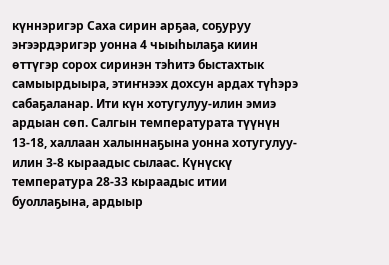күннэригэр Саха сирин арҕаа, соҕуруу эҥээрдэригэр уонна 4 чыыһылаҕа киин өттүгэр сорох сиринэн тэһитэ быстахтык самыырдыыра, этиҥнээх дохсун ардах түһэрэ сабаҕаланар. Ити күн хотугулуу-илин эмиэ ардыан сөп. Салгын температурата түүнүн 13-18, халлаан халыннаҕына уонна хотугулуу-илин 3-8 кыраадыс сылаас. Күнүскү температура 28-33 кыраадыс итии буоллаҕына, ардыыр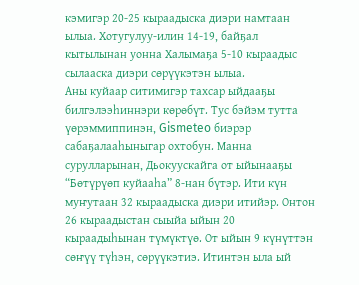кэмигэр 20-25 кыраадыска диэри намтаан ылыа. Хотугулуу-илин 14-19, байҕал кытылынан уонна Халымаҕа 5-10 кыраадыс сылааска диэри сөрүүкэтэн ылыа.
Аны куйаар ситимигэр тахсар ыйдааҕы билгэлээһиннэри көрөбүт. Тус бэйэм тутта үөрэммиппинэн, Gismeteo биэрэр сабаҕалааһыныгар охтобун. Манна сурулларынан, Дьокуускайга от ыйынааҕы “Бөтүрүөп куйааһа” 8-нан бүтэр. Ити күн муҥутаан 32 кыраадыска диэри итийэр. Онтон 26 кыраадыстан сыыйа ыйын 20 кыраадыһынан түмүктүө. От ыйын 9 күнүттэн сөҥүү түһэн, сөрүүкэтиэ. Итинтэн ыла ый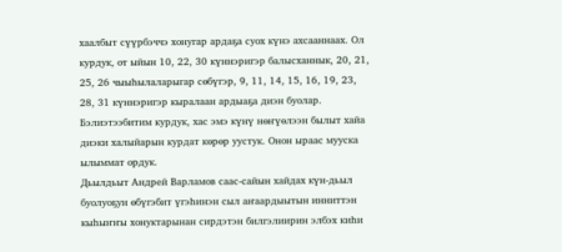хаалбыт сүүрбэччэ хонугар ардаҕа суох күнэ ахсааннаах. Ол курдук, от ыйын 10, 22, 30 күннэригэр балысханнык, 20, 21, 25, 26 чыыһылаларыгар сөбүгэр, 9, 11, 14, 15, 16, 19, 23, 28, 31 күннэригэр кыралаан ардыаҕа диэн буолар. Бэлиэтээбитим курдук, хас эмэ күнү нөҥүөлээн былыт хайа диэки халыйарын курдат көрөр уустук. Онон ыраас мууска ылыммат ордук.
Дьылдьыт Андрей Варламов саас-сайын хайдах күн-дьыл буолуоҕун өбүгэбит үгэһинэн сыл аҥаардыытын инниттэн кыһыҥҥы хонуктарынан сирдэтэн билгэлиирин элбэх киһи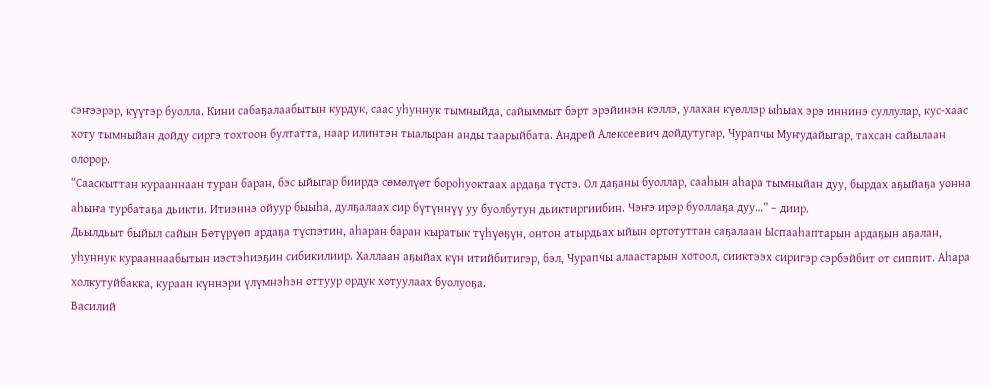сэҥээрэр, күүтэр буолла. Кини сабаҕалаабытын курдук, саас уһуннук тымныйда, сайыммыт бэрт эрэйинэн кэллэ, улахан күөллэр ыһыах эрэ иннинэ суллулар, кус-хаас хоту тымныйан дойду сиргэ тохтоон бултатта, наар илинтэн тыалыран анды таарыйбата. Андрей Алексеевич дойдутугар, Чурапчы Муҥудайыгар, тахсан сайылаан олорор.
“Сааскыттан курааннаан туран баран, бэс ыйыгар биирдэ сөмөлүөт бороһуоктаах ардаҕа түстэ. Ол даҕаны буоллар, сааһын аһара тымныйан дуу, бырдах аҕыйаҕа уонна аһыҥа турбатаҕа дьикти. Итиэннэ ойуур быыһа, дулҕалаах сир бүтүннүү уу буолбутун дьиктиргиибин. Чэҥэ ирэр буоллаҕа дуу…” – диир.
Дьылдьыт быйыл сайын Бөтүрүөп ардаҕа түспэтин, аһаран баран кыратык түһүөҕүн, онтон атырдьах ыйын ортотуттан саҕалаан Ыспааһаптарын ардаҕын аҕалан, уһуннук курааннаабытын иэстэһиэҕин сибикилиир. Халлаан аҕыйах күн итийбитигэр, бэл, Чурапчы алаастарын хотоол, сииктээх сиригэр сэрбэйбит от сиппит. Аһара холкутуйбакка, кураан күннэри үлүмнэһэн оттуур ордук хотуулаах буолуоҕа.
Василий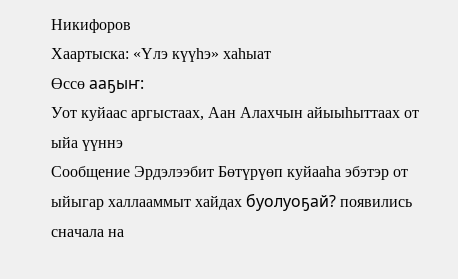Никифоров
Хаартыска: «Үлэ күүһэ» хаһыат
Өссө ааҕыҥ:
Уот куйаас аргыстаах, Аан Алахчын айыыһыттаах от ыйа үүннэ
Сообщение Эрдэлээбит Бөтүрүөп куйааһа эбэтэр от ыйыгар халлааммыт хайдах буолуоҕай? появились сначала на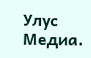Улус Медиа.